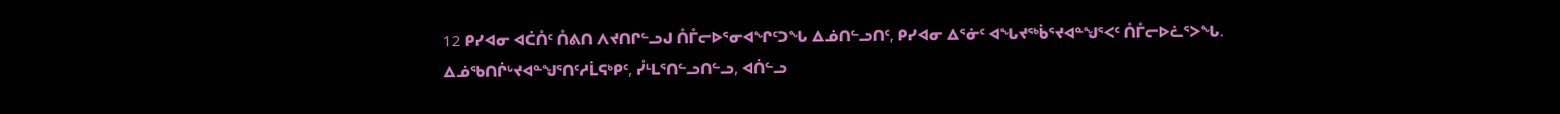12 ᑭᓯᐊᓂ ᐊᑖᑍᑦ ᑍᕕᑎ ᐱᔪᑎᒋᓪᓗᒍ ᑍᒤᓕᐅᕐᓂᐊᖏᑦᑐᖓ ᐃᓅᑎᓪᓗᑎᑦ, ᑭᓯᐊᓂ ᐃᕐᓃᑦ ᐊᖓᔪᖅᑳᕐᔪᐊᓐᖑᕐᐸᑦ ᑍᒤᓕᐅᓛᕐᐳᖓ.
ᐃᓅᖃᑎᒌᒡᔪᐊᓐᖑᕐᑎᑦᓱᒫᕋᒃᑭᑦ, ᓮᒻᒪᕐᑎᓪᓗᑎᓪᓗ, ᐊᑏᓪᓗ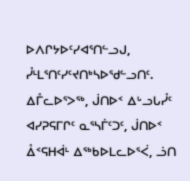ᐅᐱᒋᔭᐅᑦᓯᐊᕐᑎᓪᓗᒍ, ᓮᒻᒪᕐᑎᑦᓯᑦᔪᑎᒃᓴᐅᖁᓪᓗᑎᑦ.
ᐃᒤᓚᐅᕐᐳᖅ, ᒎᑎᐅᑉ ᐃᒡᓗᒐᓮᑦ ᐊᓯᕈᕋᒥᒋᑦ ᓇᕐᓴᒦᑦᑐᑦ, ᒎᑎᐅᑉ ᐂᑉᕋᕼᐋᒻ ᐃᖅᑲᐅᒪᓚᐅᕐᐹ, ᓘᑎ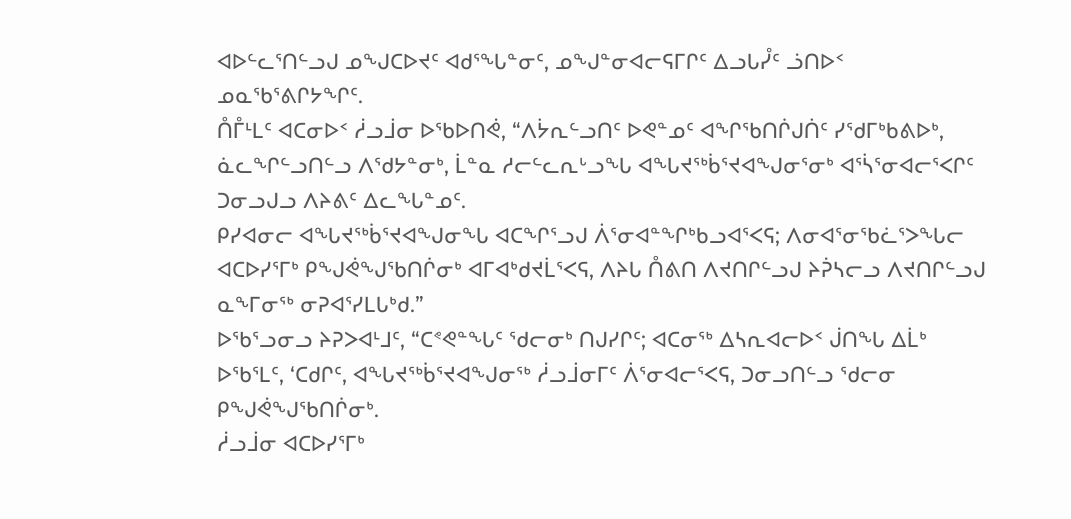ᐊᐅᓪᓚᕐᑎᓪᓗᒍ ᓄᖑᑕᐅᔪᑦ ᐊᑯᕐᖓᓐᓂᑦ, ᓄᖑᓐᓂᐊᓕᕋᒥᒋᑦ ᐃᓗᒐᓮᑦ ᓘᑎᐅᑉ ᓄᓇᖃᕐᕕᒋᔭᖏᑦ.
ᑍᒤᒻᒪᑦ ᐊᑕᓂᐅᑉ ᓲᓗᒨᓂ ᐅᖃᐅᑎᕚ, “ᐱᔮᕆᓪᓗᑎᑦ ᐅᕙᓐᓄᑦ ᐊᖏᖃᑎᒌᒍᑏᑦ ᓯᖁᒥᒃᑲᕕᐅᒃ, ᓈᓚᖏᓪᓗᑎᓪᓗ ᐱᖁᔭᓐᓂᒃ, ᒫᓐᓇ ᓱᓕᓪᓚᕆᒡᓗᖓ ᐊᖓᔪᖅᑳᕐᔪᐊᖑᓂᕐᓂᒃ ᐊᕐᓵᕐᓂᐊᓕᕐᐸᒋᑦ ᑐᓂᓗᒍᓗ ᐱᔨᕕᑦ ᐃᓚᖓᓐᓄᑦ.
ᑭᓯᐊᓂᓕ ᐊᖓᔪᖅᑳᕐᔪᐊᖑᓂᖓ ᐊᑕᖏᕐᓗᒍ ᐲᕐᓂᐊᓐᖏᒃᑲᓗᐊᕐᐸᕋ; ᐱᓂᐊᕐᓂᖃᓛᕐᐳᖓᓕ ᐊᑕᐅᓯᕐᒥᒃ ᑭᖑᕚᖑᖃᑎᒌᓂᒃ ᐊᒥᐊᒃᑯᔪᒫᕐᐸᕋ, ᐱᔨᒐ ᑍᕕᑎ ᐱᔪᑎᒋᓪᓗᒍ ᔨᕉᓴᓕᓗ ᐱᔪᑎᒋᓪᓗᒍ ᓇᖕᒥᓂᖅ ᓂᕈᐊᕐᓯᒪᒐᒃᑯ.”
ᐅᖃᕐᓗᓂᓗ ᔨᕈᐳᐊᒻᒧᑦ, “ᑕᕝᕙᓐᖓᑦ ᖁᓕᓂᒃ ᑎᒍᓯᒋᑦ; ᐊᑕᓂᖅ ᐃᓴᕆᐊᓕᐅᑉ ᒎᑎᖓ ᐃᒫᒃ ᐅᖃᕐᒪᑦ, ‘ᑕᑯᒋᑦ, ᐊᖓᔪᖅᑳᕐᔪᐊᖑᓂᖅ ᓲᓗᒨᓂᒥᑦ ᐲᕐᓂᐊᓕᕐᐸᕋ, ᑐᓂᓗᑎᓪᓗ ᖁᓕᓂ ᑭᖑᕚᖑᖃᑎᒌᓂᒃ.
ᓲᓗᒨᓂ ᐊᑕᐅᓯᕐᒥᒃ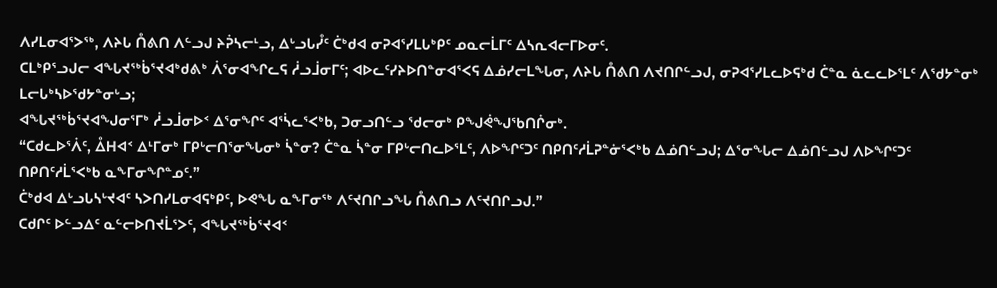ᐱᓯᒪᓂᐊᕐᐳᖅ, ᐱᔨᒐ ᑍᕕᑎ ᐱᓪᓗᒍ ᔨᕉᓴᓕᒻᓗ, ᐃᒡᓗᒐᓮᑦ ᑖᒃᑯᐊ ᓂᕈᐊᕐᓯᒪᒐᒃᑭᑦ ᓄᓇᓕᒫᒥᑦ ᐃᓴᕆᐊᓕᒥᐅᓂᑦ.
ᑕᒪᒃᑭᕐᓗᒍᓕ ᐊᖓᔪᖅᑳᕐᔪᐊᒃᑯᕕᒃ ᐲᕐᓂᐊᖏᓚᕋ ᓲᓗᒨᓂᒥᑦ; ᐊᐅᓚᑦᓯᔨᐅᑎᓐᓂᐊᕐᐸᕋ ᐃᓅᓯᓕᒪᖓᓂ, ᐱᔨᒐ ᑍᕕᑎ ᐱᔪᑎᒋᓪᓗᒍ, ᓂᕈᐊᕐᓯᒪᓚᐅᕋᒃᑯ ᑖᓐᓇ ᓈᓚᓚᐅᕐᒪᑦ ᐱᖁᔭᓐᓂᒃ ᒪᓕᒐᒃᓴᐅᖁᔭᓐᓂᒡᓗ;
ᐊᖓᔪᖅᑳᕐᔪᐊᖑᓂᕐᒥᒃ ᓲᓗᒨᓂᐅᑉ ᐃᕐᓂᖏᑦ ᐊᕐᓵᓚᕐᐸᒃᑲ, ᑐᓂᓗᑎᓪᓗ ᖁᓕᓂᒃ ᑭᖑᕚᖑᖃᑎᒌᓂᒃ.
“ᑕᑯᓚᐅᕐᐲᑦ, ᐂᕼᐊᑉ ᐃᒻᒥᓂᒃ ᒥᑭᒡᓕᑎᕐᓂᖓᓂᒃ ᓵᓐᓂ? ᑖᓐᓇ ᓵᓐᓂ ᒥᑭᒡᓕᑎᓚᐅᕐᒪᑦ, ᐱᐅᖏᑦᑐᑦ ᑎᑭᑎᑦᓱᒫᕈᓐᓃᕐᐸᒃᑲ ᐃᓅᑎᓪᓗᒍ; ᐃᕐᓂᖓᓕ ᐃᓅᑎᓪᓗᒍ ᐱᐅᖏᑦᑐᑦ ᑎᑭᑎᑦᓱᒫᕐᐸᒃᑲ ᓇᖕᒥᓂᖏᓐᓄᑦ.”
ᑖᒃᑯᐊ ᐃᒡᓗᒐᓴᒡᔪᐊᑦ ᓴᐳᑎᓯᒪᓂᐊᕋᒃᑭᑦ, ᐅᕙᖓ ᓇᖕᒥᓂᖅ ᐱᑦᔪᑎᒋᓗᖓ ᑍᕕᑎᓗ ᐱᑦᔪᑎᒋᓗᒍ.”
ᑕᑯᒋᑦ ᐅᓪᓗᐃᑦ ᓇᓪᓕᐅᑎᔪᒫᕐᐳᑦ, ᐊᖓᔪᖅᑳᕐᔪᐊᑉ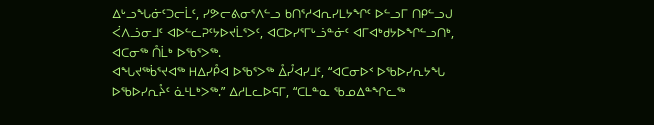ᐃᒡᓗᖓᓃᑦᑐᓕᒫᑦ, ᓯᕗᓕᕕᓂᕐᐱᓪᓗ ᑲᑎᕐᓱᐊᕆᓯᒪᔭᖏᑦ ᐅᓪᓗᒥ ᑎᑭᓪᓗᒍ ᐹᐱᓘᓂᒧᑦ ᐊᐅᓪᓚᕈᑦᔭᐅᔪᒫᕐᐳᑦ, ᐊᑕᐅᓯᕐᒥᒡᓘᓐᓃᑦ ᐊᒥᐊᒃᑯᔭᐅᖏᓪᓗᑎᒃ, ᐊᑕᓂᖅ ᑍᒫᒃ ᐅᖃᕐᐳᖅ.
ᐊᖓᔪᖅᑳᕐᔪᐊᖅ ᕼᐃᓯᑬᐊ ᐅᖃᕐᐳᖅ ᐂᓮᐊᓯᒧᑦ, “ᐊᑕᓂᐅᑉ ᐅᖃᐅᓯᕆᔭᖓ ᐅᖃᐅᓯᕆᔧᑦ ᓈᒻᒪᒃᐳᖅ.” ᐃᓱᒪᓚᐅᕋᒥ, “ᑕᒪᓐᓇ ᖃᓄᐃᓐᖏᓚᖅ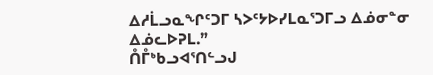ᐃᓱᒫᓗᓇᖏᑦᑐᒥ ᓴᐳᑦᔭᐅᓯᒪᓇᕐᑐᒥᓗ ᐃᓅᓂᓐᓂ ᐃᓅᓚᐅᕈᒪ.”
ᑍᒤᒃᑲᓗᐊᕐᑎᓪᓗᒍ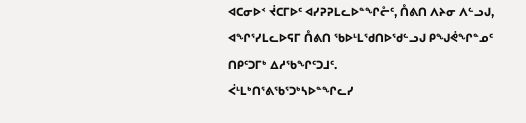ᐊᑕᓂᐅᑉ ᔫᑕᒥᐅᑦ ᐊᓯᕈᕈᒪᓚᐅᓐᖏᓔᑦ, ᑍᕕᑎ ᐱᔨᓂ ᐱᓪᓗᒍ, ᐊᖏᕐᓯᒪᓚᐅᕋᒥ ᑍᕕᑎ ᖃᐅᒻᒪᖁᑎᐅᖁᓪᓗᒍ ᑭᖑᕚᖏᓐᓄᑦ ᑎᑭᑦᑐᒥᒃ ᐃᓱᖃᖏᑦᑐᒧᑦ.
ᐹᒻᒪᒃᑎᕐᕕᖃᕐᑐᒃᓴᐅᓐᖏᓚᓯ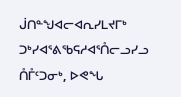ᒎᑎᓐᖑᐊᓕᐊᕆᓯᒪᔪᒥᒃ ᑐᒃᓯᐊᕐᕕᖃᕋᓱᐊᕐᑍᓕᓗᓯᓗ ᑍᒤᑦᑐᓂᒃ, ᐅᕙᖓ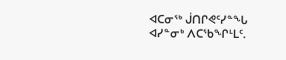ᐊᑕᓂᖅ ᒎᑎᒋᕙᑦᓯᓐᖓ ᐊᓯᓐᓂᒃ ᐱᑕᖃᖏᒻᒪᑦ.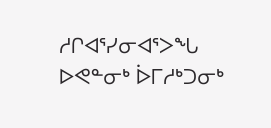ᓱᒋᐊᕐᓯᓂᐊᕐᐳᖓ ᐅᕙᓐᓂᒃ ᐆᒥᓱᒃᑐᓂᒃ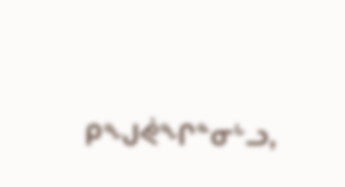ᑭᖑᕚᖏᓐᓂᒡᓗ,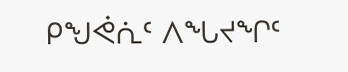ᑭᖑᕚᕇᑦ ᐱᖓᔪᖏᑦ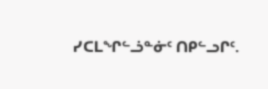ᓯᑕᒪᖏᓪᓘᓐᓃᑦ ᑎᑭᓪᓗᒋᑦ.